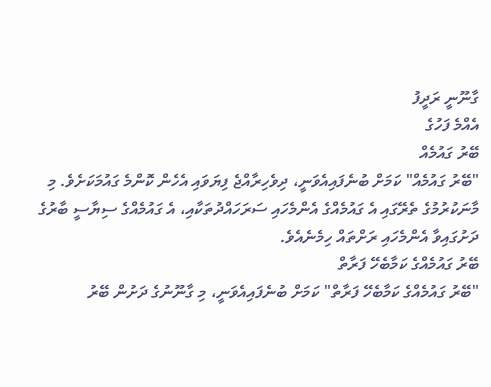ގާނޫނީ ރަދީފު
އެއްމެ ފަހުގެ
ބޭރު ގައުމެއް
"ބޭރު ގައުމެއް" ކަމަށް ބުނެފައިއެވަނީ، ދިވެހިރާއްޖެ ފިޔަވައި އެހެން ކޮންމެ ގައުމަކަށެވެ. މި މާނަކުރުމުގެ ތެރޭގައި އެ ގައުމެއްގެ އެންމެހައި ސަރަހައްދުތަކާއި، އެ ގައުމެއްގެ ސިޔާސީ ބާރުގެ ދަށުގައިވާ އެންމެހައި ރަށްތައް ހިމެނެއެވެ.
ބޭރު ގައުމެއްގެ ކަމާބެހޭ ފަރާތް
"ބޭރު ގައުމެއްގެ ކަމާބެހޭ ފަރާތް" ކަމަށް ބުނެފައިއެވަނީ، މި ގާނޫނުގެ ދަށުން ބޭރު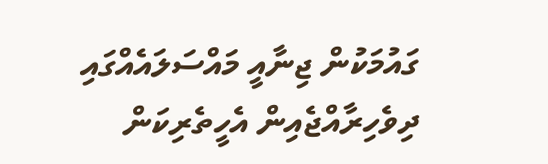ގައުމަކުން ޖިނާއީ މައްސަލައެއްގައި ދިވެހިރާއްޖެއިން އެހީތެރިކަން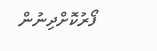ފޯރުކޮށްދިނުން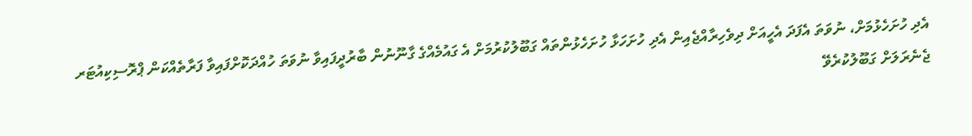އެދި ހުށަހެޅުމަށް، ނުވަތަ އެފަދަ އެހީއަށް ދިވެހިރާއްޖެއިން އެދި ހުށަހަޅާ ހުށަހެޅުންތައް ގަބޫލުކުރުމަށް އެ ގައުމެއްގެ ގާނޫނުން ބާރުދީފައިވާ ނުވަތަ ހުއްދަކޮށްފައިވާ ފަރާތެއްކަން ޕްރޮސިކިއުޓަރ ޖެނެރަލަށް ގަބޫލުކުރެވޭ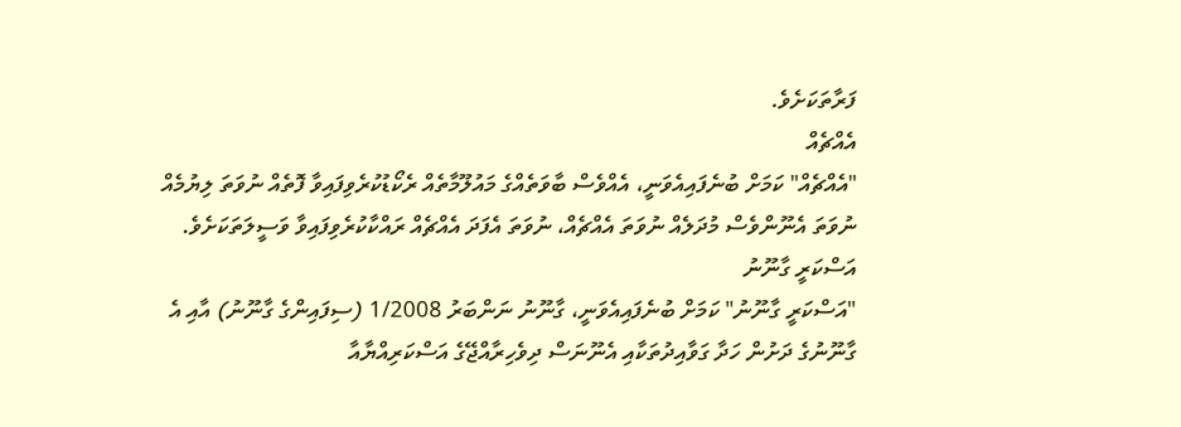ފަރާތަކަށެވެ.
އެއްޗެއް
"އެއްޗެއް" ކަމަށް ބުނެފައިއެވަނީ، އެއްވެސް ބާވަތެއްގެ މައުލޫމާތެއް ރެކޯޑުކުރެވިފައިވާ ފޮތެއް ނުވަތަ ލިޔުމެއް ނުވަތަ އެނޫންވެސް މުދަލެއް ނުވަތަ އެއްޗެއް، ނުވަތަ އެފަދަ އެއްޗެއް ރައްކާކުރެވިފައިވާ ވަސީލަތަކަށެވެ.
އަސްކަރީ ގާނޫނު
"އަސްކަރީ ގާނޫނު" ކަމަށް ބުނެފައިއެވަނީ، ގާނޫނު ނަންބަރު 1/2008 (ސިފައިންގެ ގާނޫނު) އާއި އެ ގާނޫނުގެ ދަށުން ހަދާ ގަވާއިދުތަކާއި އެނޫނަސް ދިވެހިރާއްޖޭގެ އަސްކަރިއްޔާއާ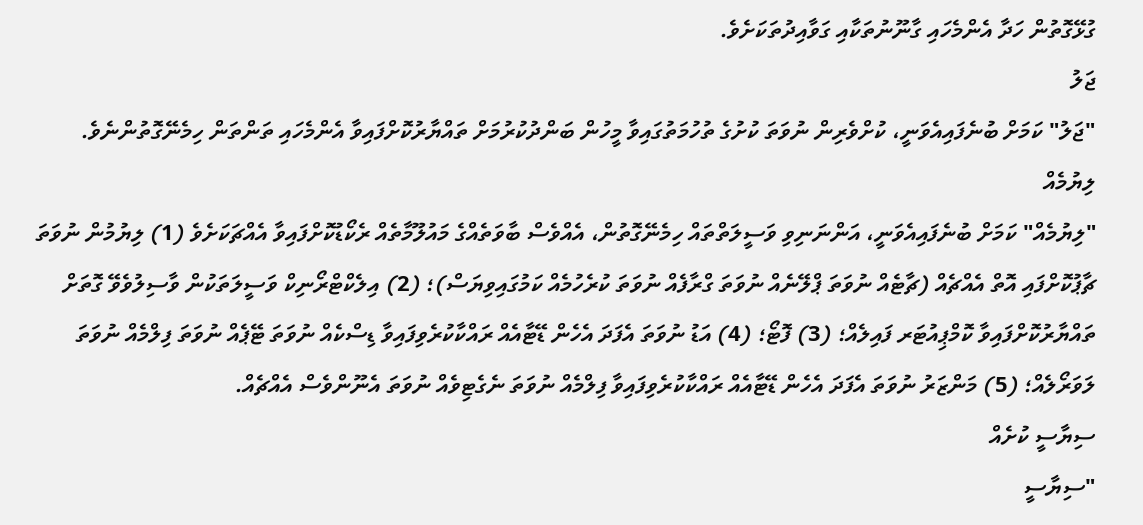ގުޅޭގޮތުން ހަދާ އެންމެހައި ގާނޫނުތަކާއި ގަވާއިދުތަކަށެވެ.
ޖަލު
"ޖަލު" ކަމަށް ބުނެފައިއެވަނީ، ކުށްވެރިން ނުވަތަ ކުށުގެ ތުހުމަތުގައިވާ މީހުން ބަންދުކުރުމަށް ތައްޔާރުކޮށްފައިވާ އެންމެހައި ތަންތަން ހިމެނޭގޮތުންނެވެ.
ލިޔުމެއް
"ލިޔުމެއް" ކަމަށް ބުނެފައިއެވަނީ، އަންނަނިވި ވަސީލަތްތައް ހިމެނޭގޮތުން، އެއްވެސް ބާވަތެއްގެ މައުލޫމާތެއް ރެކޯޑުކޮށްފައިވާ އެއްޗަކަށެވެ (1) ލިޔުމުން ނުވަތަ ޗާޕުކޮށްފައި އޮތް އެއްޗެއް (ޗާޓެއް ނުވަތަ ޕްލޭނެއް ނުވަތަ ގްރާފެއް ނުވަތަ ކުރެހުމެއް ކަމުގައިވިޔަސް)؛ (2) އިލެކްޓްރޯނިކް ވަސީލަތަކުން ވާސިލުވެވޭ ގޮތަށް ތައްޔާރުކޮށްފައިވާ ކޮމްޕިއުޓަރ ފައިލެއް؛ (3) ފޮޓޯ؛ (4) އަޑު ނުވަތަ އެފަދަ އެހެން ޑޭޓާއެއް ރައްކާކުރެވިފައިވާ ޑިސްކެއް ނުވަތަ ޓޭޕެއް ނުވަތަ ފިލްމެއް ނުވަތަ ލަވަރޯލެއް؛ (5) މަންޒަރު ނުވަތަ އެފަދަ އެހެން ޑޭޓާއެއް ރައްކާކުރެވިފައިވާ ފިލްމެއް ނުވަތަ ނެގެޓިވެއް ނުވަތަ އެނޫންވެސް އެއްޗެއް.
ސިޔާސީ ކުށެއް
"ސިޔާސީ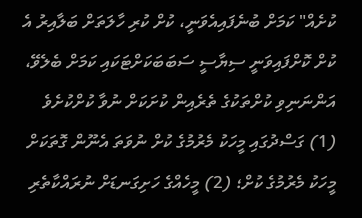ކުށެއް" ކަމަށް ބުނެފައިއެވަނީ، ކުށް ކުރި ހާލަތަށް ބަލާއިރު އެ ކުށް ކޮށްފައިވަނީ ސިޔާސީ ސަބަބަކަށްޓަކައި ކަމަށް ބެލެވޭ، އަންނަނިވި ކުށްތަކުގެ ތެރެއިން ކުށަކަށް ނުވާ ކުށްކުށެވެ (1) ގަސްދުގައި މީހަކު މެރުމުގެ ކުށް ނުވަތަ އެނޫން ގޮތަކަށް މީހަކު މެރުމުގެ ކުށް؛ (2) މީހެއްގެ ހަށިގަނޑަށް ނުރައްކާތެރި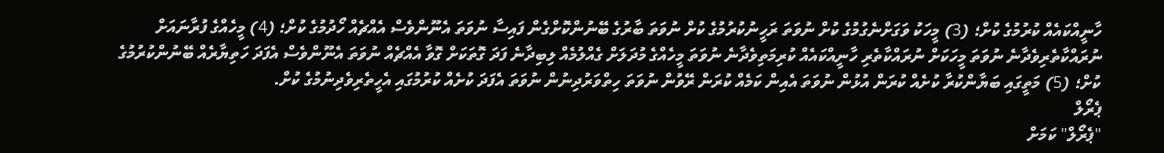ހާނީއްކައެއް ކުރުމުގެ ކުށް؛ (3) މީހަކު ވަގަށްނެގުމުގެ ކުށް ނުވަތަ ރަހީނުކުރުމުގެ ކުށް ނުވަތަ ބާރުގެ ބޭނުންކޮށްގެން ފައިސާ ނުވަތަ އެނޫންވެސް އެއްޗެއް ހޯދުމުގެ ކުށް؛ (4) މީހެއްގެ ފުރާނައަށް ނުރައްކާތެރިވެދާނެ ނުވަތަ މީހަކަށް ނުރައްކާތެރި ހާނީއްކައެއް ކުރިމަތިވެދާނެ ނުވަތަ މީހެއްގެ މުދަލަށް ގެއްލުމެއް ލިބިދާނެ ފަދަ ގޮތަކަށް ގޮވާ އެއްޗެއް ނުވަތަ އެނޫންވެސް އެފަދަ ހަތިޔާރެއް ބޭނުންކުރުމުގެ ކުށް؛ (5) މަތީގައި ބަޔާންކުރާ ކުށެއް ކުރަން އުޅުން ނުވަތަ އެއިން ކަމެއް ކުރަން ރޭވުން ނުވަތަ ހިތްވަރުދިނުން ނުވަތަ އެފަދަ ކުށެއް ކުރުމުގައި އެހީތެރިވެދިނުމުގެ ކުށް.
ޕެރޯލް
"ޕެރޯލް" ކަމަށް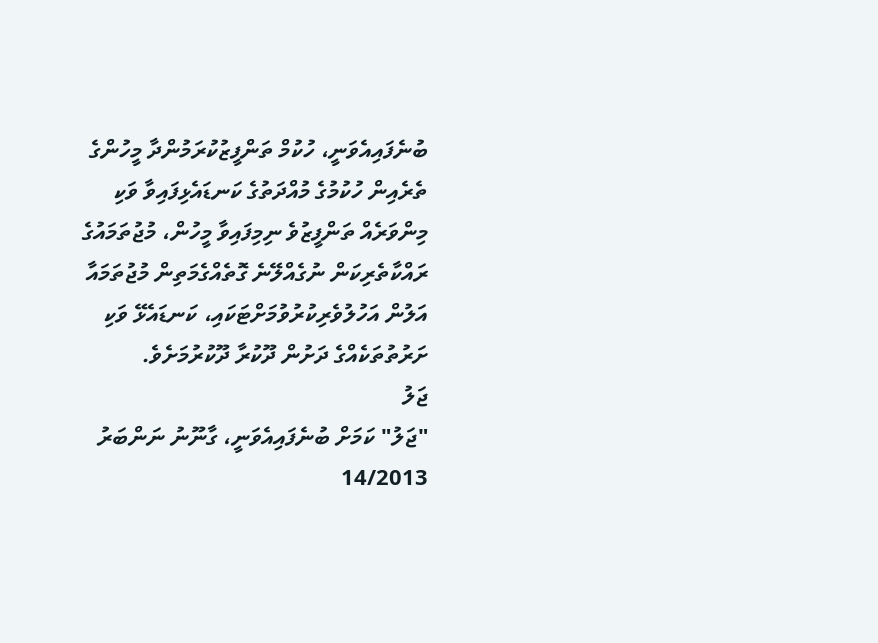ބުނެފައިއެވަނީ، ހުކުމް ތަންފީޒުކުރަމުންދާ މީހުންގެ ތެރެއިން ހުކުމުގެ މުއްދަތުގެ ކަނޑައެޅިފައިވާ ވަކި މިންވަރެއް ތަންފީޒުވެ ނިމިފައިވާ މީހުން، މުޖުތަމައުގެ ރައްކާތެރިކަން ނުގެއްލޭނެ ގޮތެއްގެމަތިން މުޖުތަމައާ އަލުން އަހުލުވެރިކުރުވުމަށްޓަކައި، ކަނޑައެޅޭ ވަކި ށަރުތުތަކެއްގެ ދަށުން ދޫކުރާ ދޫކުރުމަށެވެ.
ޖަލު
"ޖަލު" ކަމަށް ބުނެފައިއެވަނީ، ގާނޫނު ނަންބަރު 14/2013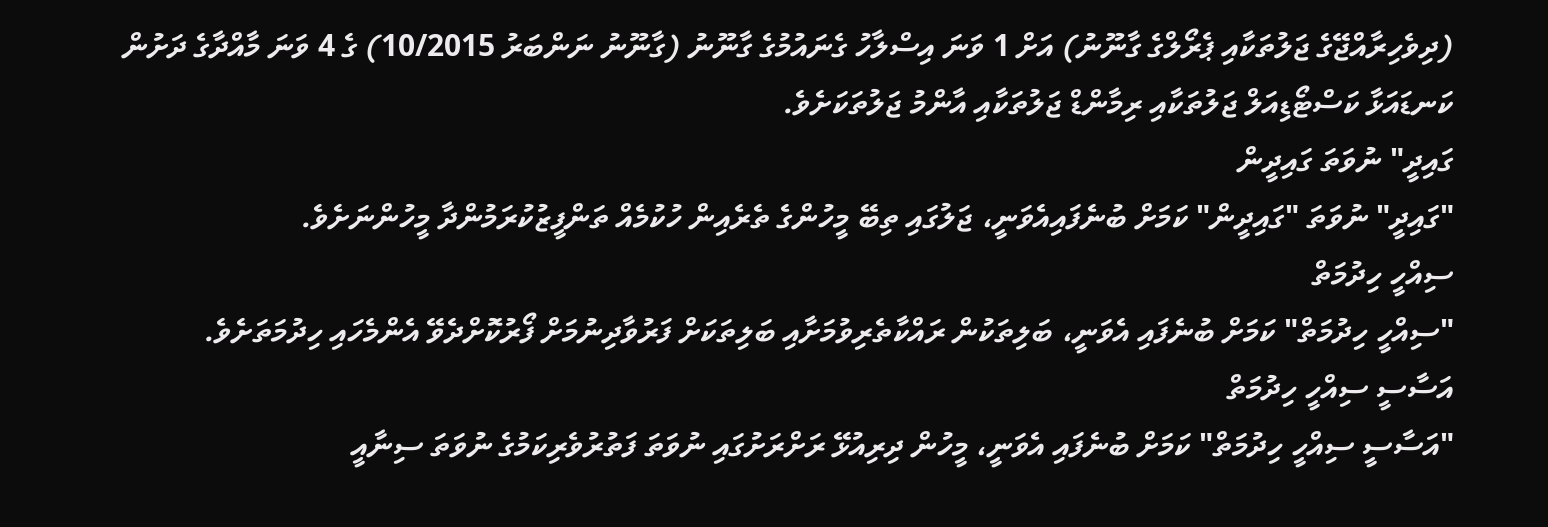(ދިވެހިރާއްޖޭގެ ޖަލުތަކާއި ޕެރޯލްގެ ގާނޫނު) އަށް 1 ވަނަ އިސްލާހު ގެނައުމުގެ ގާނޫނު (ގާނޫނު ނަންބަރު 10/2015) ގެ 4 ވަނަ މާއްދާގެ ދަށުން ކަނޑައަޅާ ކަސްޓޯޑިއަލް ޖަލުތަކާއި ރިމާންޑް ޖަލުތަކާއި އާންމު ޖަލުތަކަށެވެ.
ގައިދީ" ނުވަތަ ގައިދީން
"ގައިދީ" ނުވަތަ "ގައިދީން" ކަމަށް ބުނެފައިއެވަނީ، ޖަލުގައި ތިބޭ މީހުންގެ ތެރެއިން ހުކުމެއް ތަންފީޒުކުރަމުންދާ މީހުންނަށެވެ.
ސިއްހީ ހިދުމަތް
"ސިއްހީ ހިދުމަތް" ކަމަށް ބުނެފައި އެވަނީ، ބަލިތަކުން ރައްކާތެރިވުމަށާއި ބަލިތަކަށް ފަރުވާދިނުމަށް ފޯރުކޮށްދެވޭ އެންމެހައި ހިދުމަތަށެވެ.
އަސާސީ ސިއްހީ ހިދުމަތް
"އަސާސީ ސިއްހީ ހިދުމަތް" ކަމަށް ބުނެފައި އެވަނީ، މީހުން ދިރިއުޅޭ ރަށްރަށުގައި ނުވަތަ ފަތުރުވެރިކަމުގެ ނުވަތަ ސިނާއީ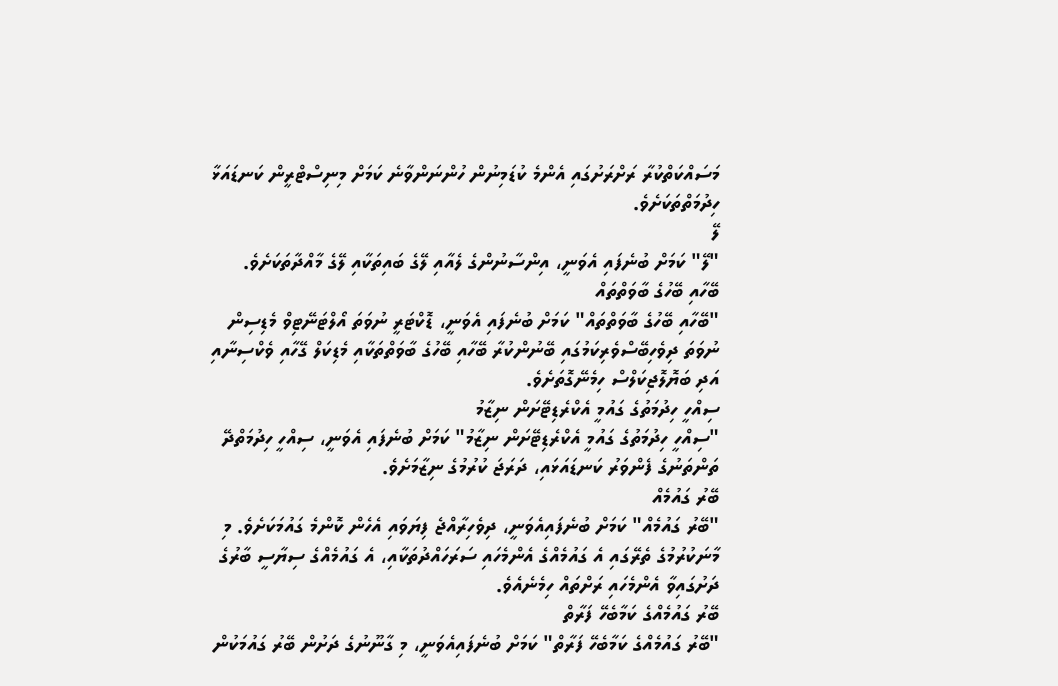މަސައްކަތްކުރާ ރަށްރަށުގައި އެންމެ ކުޑަމިނުން ހުންނަންވާނެ ކަމަށް މިނިސްޓްރީން ކަނޑައަޅާ ހިދުމަތްތަކަށެވެ.
ލޭ
"ލޭ" ކަމަށް ބުނެފައި އެވަނީ، އިންސާނުންގެ ލެއާއި ލޭގެ ބައިތަކާއި ލޭގެ މާއްދާތަކަށެވެ.
ބޭހާއި ބޭހުގެ ބާވަތްތައް
"ބޭހާއި ބޭހުގެ ބާވަތްތައް" ކަމަށް ބުނެފައި އެވަނީ، ޑޮކްޓަރީ ނުވަތަ އޯލްޓަނޭޓިވް މެޑިސިން ނުވަތަ ދިވެހިބޭސްވެރިކަމުގައި ބޭނުންކުރާ ބޭހާއި ބޭހުގެ ބާވަތްތަކާއި މެޑިކަލް ގޭހާއި ވެކްސިނާއި އަދި ބަޔޮލޮޖިކަލްސް ހިމެނޭގޮތަށެވެ.
ސިއްހީ ހިދުމަތުގެ ގައުމީ އެކްރެޑިޓޭށަން ނިޒާމު
"ސިއްހީ ހިދުމަތުގެ ގައުމީ އެކްރެޑިޓޭށަން ނިޒާމު" ކަމަށް ބުނެފައި އެވަނީ، ސިއްހީ ހިދުމަތްދޭ ތަންތަނުގެ ފެންވަރު ކަނޑައަޅައި، ދަރަޖަ ކުރުމުގެ ނިޒާމަށެވެ.
ބޭރު ގައުމެއް
"ބޭރު ގައުމެއް" ކަމަށް ބުނެފައިއެވަނީ، ދިވެހިރާއްޖެ ފިޔަވައި އެހެން ކޮންމެ ގައުމަކަށެވެ. މި މާނަކުރުމުގެ ތެރޭގައި އެ ގައުމެއްގެ އެންމެހައި ސަރަހައްދުތަކާއި، އެ ގައުމެއްގެ ސިޔާސީ ބާރުގެ ދަށުގައިވާ އެންމެހައި ރަށްތައް ހިމެނެއެވެ.
ބޭރު ގައުމެއްގެ ކަމާބެހޭ ފަރާތް
"ބޭރު ގައުމެއްގެ ކަމާބެހޭ ފަރާތް" ކަމަށް ބުނެފައިއެވަނީ، މި ގާނޫނުގެ ދަށުން ބޭރު ގައުމަކުން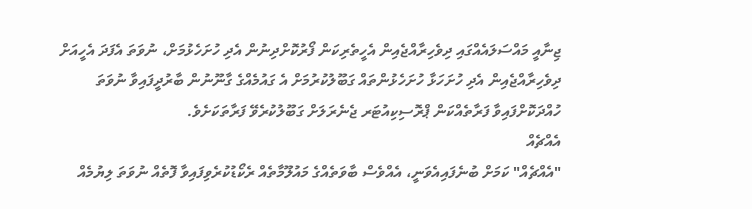ޖިނާއީ މައްސަލައެއްގައި ދިވެހިރާއްޖެއިން އެހީތެރިކަން ފޯރުކޮށްދިނުން އެދި ހުށަހެޅުމަށް، ނުވަތަ އެފަދަ އެހީއަށް ދިވެހިރާއްޖެއިން އެދި ހުށަހަޅާ ހުށަހެޅުންތައް ގަބޫލުކުރުމަށް އެ ގައުމެއްގެ ގާނޫނުން ބާރުދީފައިވާ ނުވަތަ ހުއްދަކޮށްފައިވާ ފަރާތެއްކަން ޕްރޮސިކިއުޓަރ ޖެނެރަލަށް ގަބޫލުކުރެވޭ ފަރާތަކަށެވެ.
އެއްޗެއް
"އެއްޗެއް" ކަމަށް ބުނެފައިއެވަނީ، އެއްވެސް ބާވަތެއްގެ މައުލޫމާތެއް ރެކޯޑުކުރެވިފައިވާ ފޮތެއް ނުވަތަ ލިޔުމެއް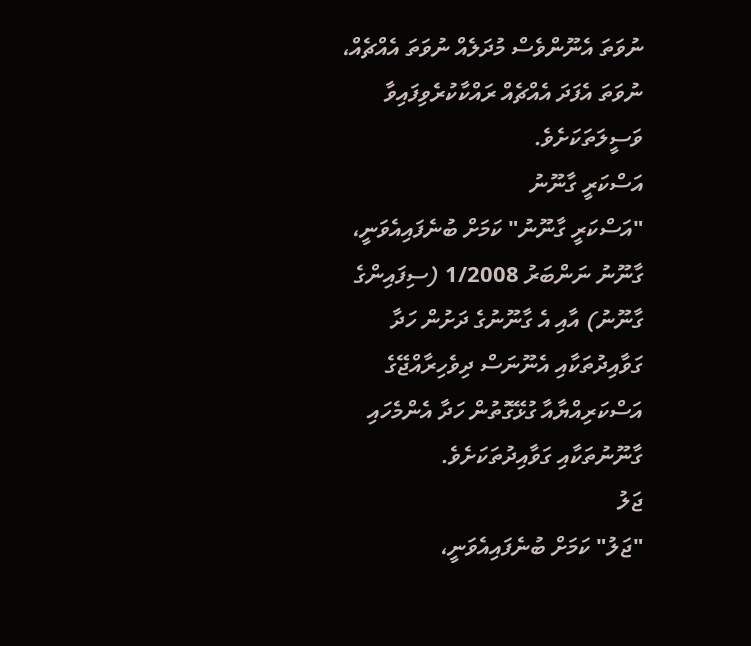ނުވަތަ އެނޫންވެސް މުދަލެއް ނުވަތަ އެއްޗެއް، ނުވަތަ އެފަދަ އެއްޗެއް ރައްކާކުރެވިފައިވާ ވަސީލަތަކަށެވެ.
އަސްކަރީ ގާނޫނު
"އަސްކަރީ ގާނޫނު" ކަމަށް ބުނެފައިއެވަނީ، ގާނޫނު ނަންބަރު 1/2008 (ސިފައިންގެ ގާނޫނު) އާއި އެ ގާނޫނުގެ ދަށުން ހަދާ ގަވާއިދުތަކާއި އެނޫނަސް ދިވެހިރާއްޖޭގެ އަސްކަރިއްޔާއާ ގުޅޭގޮތުން ހަދާ އެންމެހައި ގާނޫނުތަކާއި ގަވާއިދުތަކަށެވެ.
ޖަލު
"ޖަލު" ކަމަށް ބުނެފައިއެވަނީ،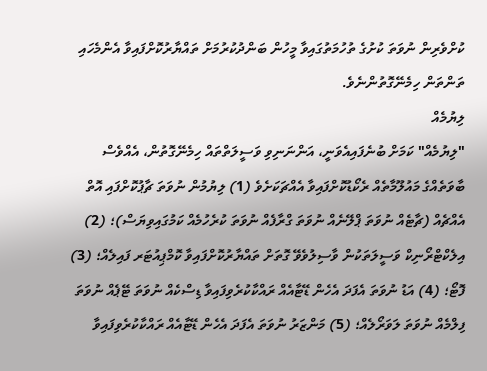ކުށްވެރިން ނުވަތަ ކުށުގެ ތުހުމަތުގައިވާ މީހުން ބަންދުކުރުމަށް ތައްޔާރުކޮށްފައިވާ އެންމެހައި ތަންތަން ހިމެނޭގޮތުންނެވެ.
ލިޔުމެއް
"ލިޔުމެއް" ކަމަށް ބުނެފައިއެވަނީ، އަންނަނިވި ވަސީލަތްތައް ހިމެނޭގޮތުން، އެއްވެސް ބާވަތެއްގެ މައުލޫމާތެއް ރެކޯޑުކޮށްފައިވާ އެއްޗަކަށެވެ (1) ލިޔުމުން ނުވަތަ ޗާޕުކޮށްފައި އޮތް އެއްޗެއް (ޗާޓެއް ނުވަތަ ޕްލޭނެއް ނުވަތަ ގްރާފެއް ނުވަތަ ކުރެހުމެއް ކަމުގައިވިޔަސް)؛ (2) އިލެކްޓްރޯނިކް ވަސީލަތަކުން ވާސިލުވެވޭ ގޮތަށް ތައްޔާރުކޮށްފައިވާ ކޮމްޕިއުޓަރ ފައިލެއް؛ (3) ފޮޓޯ؛ (4) އަޑު ނުވަތަ އެފަދަ އެހެން ޑޭޓާއެއް ރައްކާކުރެވިފައިވާ ޑިސްކެއް ނުވަތަ ޓޭޕެއް ނުވަތަ ފިލްމެއް ނުވަތަ ލަވަރޯލެއް؛ (5) މަންޒަރު ނުވަތަ އެފަދަ އެހެން ޑޭޓާއެއް ރައްކާކުރެވިފައިވާ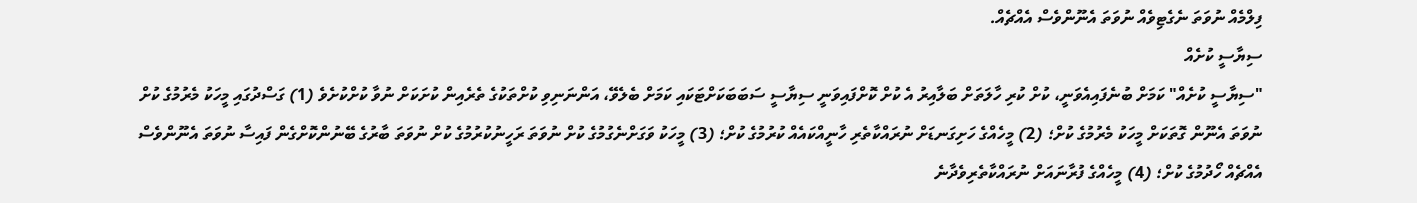ފިލްމެއް ނުވަތަ ނެގެޓިވެއް ނުވަތަ އެނޫންވެސް އެއްޗެއް.
ސިޔާސީ ކުށެއް
"ސިޔާސީ ކުށެއް" ކަމަށް ބުނެފައިއެވަނީ، ކުށް ކުރި ހާލަތަށް ބަލާއިރު އެ ކުށް ކޮށްފައިވަނީ ސިޔާސީ ސަބަބަކަށްޓަކައި ކަމަށް ބެލެވޭ، އަންނަނިވި ކުށްތަކުގެ ތެރެއިން ކުށަކަށް ނުވާ ކުށްކުށެވެ (1) ގަސްދުގައި މީހަކު މެރުމުގެ ކުށް ނުވަތަ އެނޫން ގޮތަކަށް މީހަކު މެރުމުގެ ކުށް؛ (2) މީހެއްގެ ހަށިގަނޑަށް ނުރައްކާތެރި ހާނީއްކައެއް ކުރުމުގެ ކުށް؛ (3) މީހަކު ވަގަށްނެގުމުގެ ކުށް ނުވަތަ ރަހީނުކުރުމުގެ ކުށް ނުވަތަ ބާރުގެ ބޭނުންކޮށްގެން ފައިސާ ނުވަތަ އެނޫންވެސް އެއްޗެއް ހޯދުމުގެ ކުށް؛ (4) މީހެއްގެ ފުރާނައަށް ނުރައްކާތެރިވެދާނެ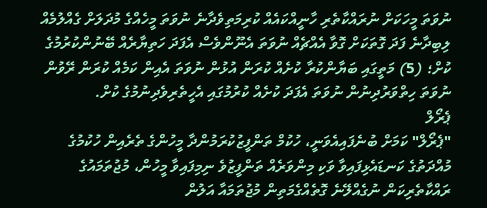ނުވަތަ މީހަކަށް ނުރައްކާތެރި ހާނީއްކައެއް ކުރިމަތިވެދާނެ ނުވަތަ މީހެއްގެ މުދަލަށް ގެއްލުމެއް ލިބިދާނެ ފަދަ ގޮތަކަށް ގޮވާ އެއްޗެއް ނުވަތަ އެނޫންވެސް އެފަދަ ހަތިޔާރެއް ބޭނުންކުރުމުގެ ކުށް؛ (5) މަތީގައި ބަޔާންކުރާ ކުށެއް ކުރަން އުޅުން ނުވަތަ އެއިން ކަމެއް ކުރަން ރޭވުން ނުވަތަ ހިތްވަރުދިނުން ނުވަތަ އެފަދަ ކުށެއް ކުރުމުގައި އެހީތެރިވެދިނުމުގެ ކުށް.
ޕެރޯލް
"ޕެރޯލް" ކަމަށް ބުނެފައިއެވަނީ، ހުކުމް ތަންފީޒުކުރަމުންދާ މީހުންގެ ތެރެއިން ހުކުމުގެ މުއްދަތުގެ ކަނޑައެޅިފައިވާ ވަކި މިންވަރެއް ތަންފީޒުވެ ނިމިފައިވާ މީހުން، މުޖުތަމައުގެ ރައްކާތެރިކަން ނުގެއްލޭނެ ގޮތެއްގެމަތިން މުޖުތަމައާ އަލުން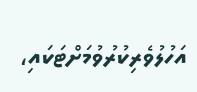އަހުލުވެރިކުރުވުމަށްޓަކައި،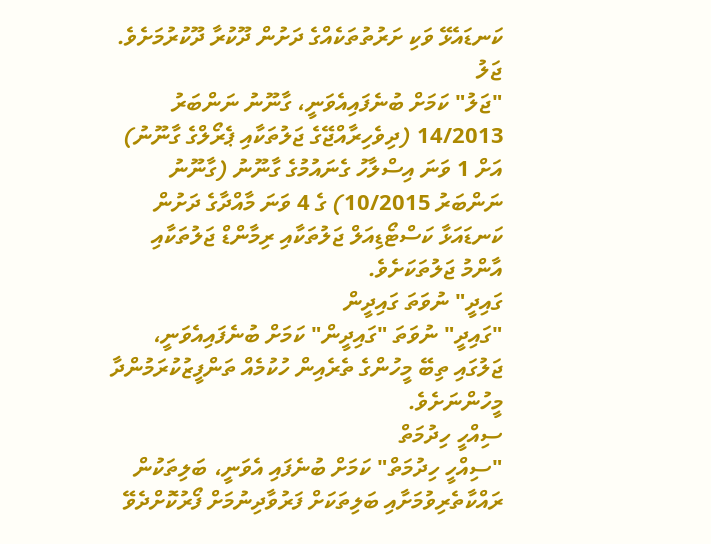ކަނޑައެޅޭ ވަކި ށަރުތުތަކެއްގެ ދަށުން ދޫކުރާ ދޫކުރުމަށެވެ.
ޖަލު
"ޖަލު" ކަމަށް ބުނެފައިއެވަނީ، ގާނޫނު ނަންބަރު 14/2013 (ދިވެހިރާއްޖޭގެ ޖަލުތަކާއި ޕެރޯލްގެ ގާނޫނު) އަށް 1 ވަނަ އިސްލާހު ގެނައުމުގެ ގާނޫނު (ގާނޫނު ނަންބަރު 10/2015) ގެ 4 ވަނަ މާއްދާގެ ދަށުން ކަނޑައަޅާ ކަސްޓޯޑިއަލް ޖަލުތަކާއި ރިމާންޑް ޖަލުތަކާއި އާންމު ޖަލުތަކަށެވެ.
ގައިދީ" ނުވަތަ ގައިދީން
"ގައިދީ" ނުވަތަ "ގައިދީން" ކަމަށް ބުނެފައިއެވަނީ، ޖަލުގައި ތިބޭ މީހުންގެ ތެރެއިން ހުކުމެއް ތަންފީޒުކުރަމުންދާ މީހުންނަށެވެ.
ސިއްހީ ހިދުމަތް
"ސިއްހީ ހިދުމަތް" ކަމަށް ބުނެފައި އެވަނީ، ބަލިތަކުން ރައްކާތެރިވުމަށާއި ބަލިތަކަށް ފަރުވާދިނުމަށް ފޯރުކޮށްދެވޭ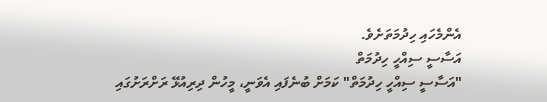އެންމެހައި ހިދުމަތަށެވެ.
އަސާސީ ސިއްހީ ހިދުމަތް
"އަސާސީ ސިއްހީ ހިދުމަތް" ކަމަށް ބުނެފައި އެވަނީ، މީހުން ދިރިއުޅޭ ރަށްރަށުގައި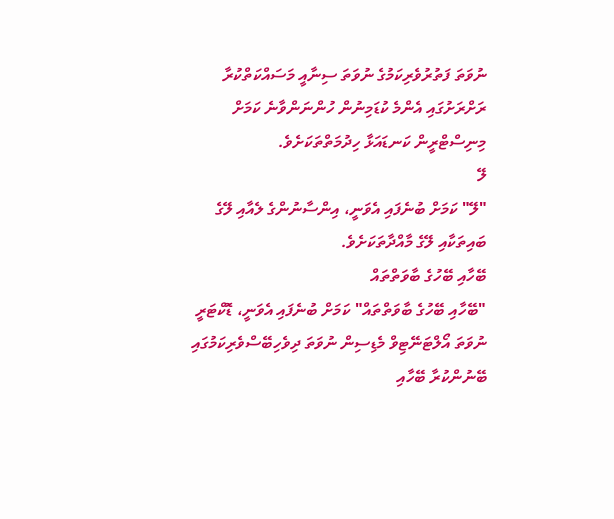ނުވަތަ ފަތުރުވެރިކަމުގެ ނުވަތަ ސިނާއީ މަސައްކަތްކުރާ ރަށްރަށުގައި އެންމެ ކުޑަމިނުން ހުންނަންވާނެ ކަމަށް މިނިސްޓްރީން ކަނޑައަޅާ ހިދުމަތްތަކަށެވެ.
ލޭ
"ލޭ" ކަމަށް ބުނެފައި އެވަނީ، އިންސާނުންގެ ލެއާއި ލޭގެ ބައިތަކާއި ލޭގެ މާއްދާތަކަށެވެ.
ބޭހާއި ބޭހުގެ ބާވަތްތައް
"ބޭހާއި ބޭހުގެ ބާވަތްތައް" ކަމަށް ބުނެފައި އެވަނީ، ޑޮކްޓަރީ ނުވަތަ އޯލްޓަނޭޓިވް މެޑިސިން ނުވަތަ ދިވެހިބޭސްވެރިކަމުގައި ބޭނުންކުރާ ބޭހާއި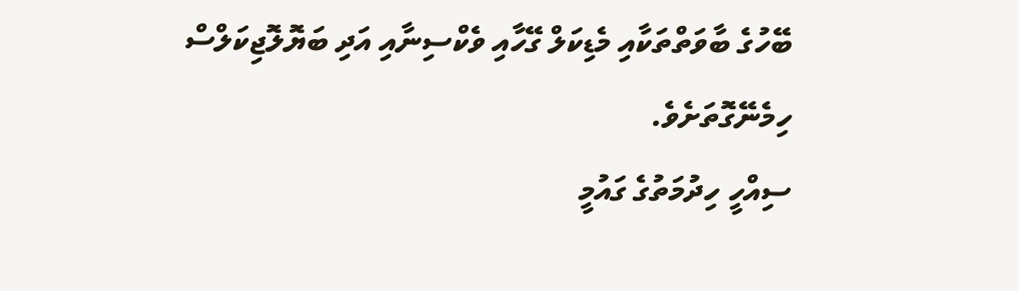ބޭހުގެ ބާވަތްތަކާއި މެޑިކަލް ގޭހާއި ވެކްސިނާއި އަދި ބަޔޮލޮޖިކަލްސް ހިމެނޭގޮތަށެވެ.
ސިއްހީ ހިދުމަތުގެ ގައުމީ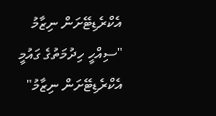އެކްރެޑިޓޭށަން ނިޒާމު
"ސިއްހީ ހިދުމަތުގެ ގައުމީ އެކްރެޑިޓޭށަން ނިޒާމު"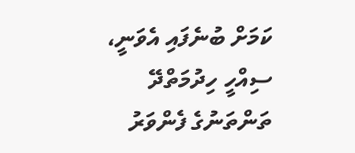ކަމަށް ބުނެފައި އެވަނީ، ސިއްހީ ހިދުމަތްދޭ ތަންތަނުގެ ފެންވަރު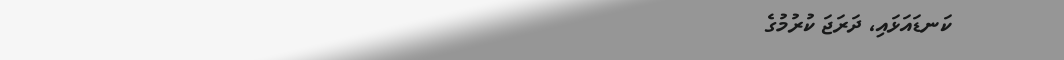ކަނޑައަޅައި، ދަރަޖަ ކުރުމުގެ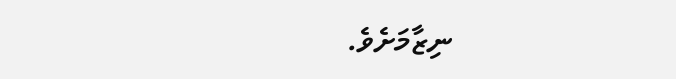ނިޒާމަށެވެ.